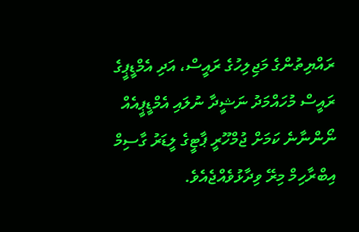ރައްޔިތުންގެ މަޖިލިހުގެ ރައީސް، އަދި އެމްޑީޕީގެ ރައީސް މުހައްމަދު ނަޝީދާ ނުލައި އެމްޑީޕީއެއް ނޯންނާނެ ކަމަށް ޖުމްހޫރީ ޕާޓީގެ ލީޑަރު ގާސިމް އިބްރާހިމް މިރޭ ވިދާޅުވެއްޖެއެވެ.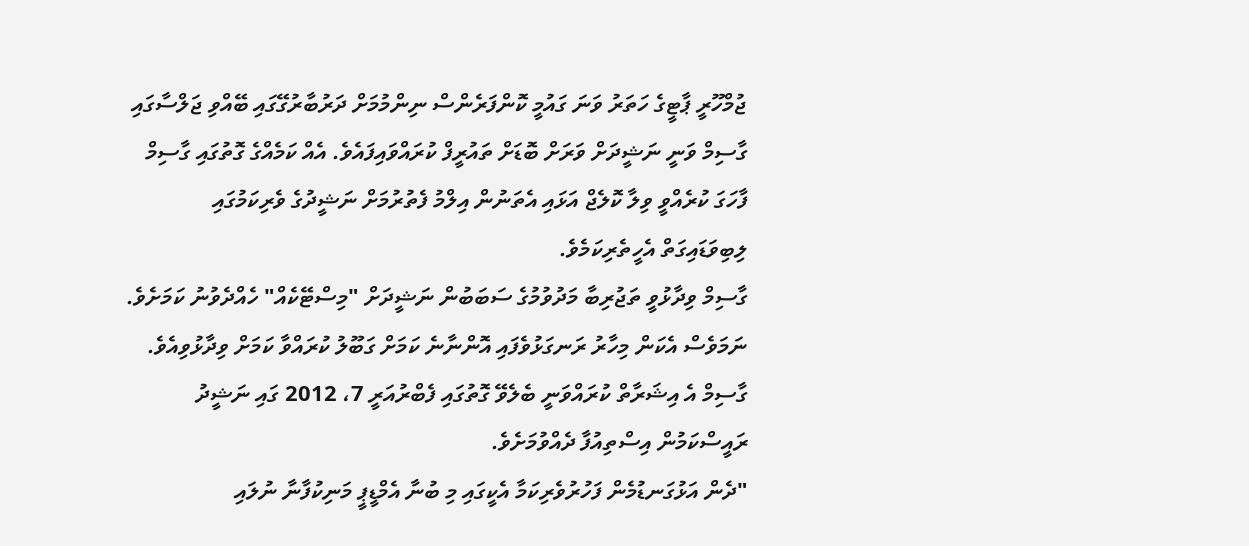ޖުމްހޫރީ ޕާޓީގެ ހަތަރު ވަނަ ގައުމީ ކޮންފަރެންސް ނިންމުމަށް ދަރުބާރުގޭގައި ބޭއްވި ޖަލްސާގައި ގާސިމް ވަނީ ނަޝީދަށް ވަރަށް ބޮޑަށް ތައުރީފް ކުރައްވައިފައެވެ. އެއް ކަމެއްގެ ގޮތުގައި ގާސިމް ފާހަގަ ކުރެއްވީ ވިލާ ކޮލެޖް އަޅައި އެތަނުން އިލްމު ފެތުރުމަށް ނަޝީދުގެ ވެރިކަމުގައި ލިބިވަޑައިގަތް އެހީތެރިކަމެވެ.
ގާސިމް ވިދާޅުވީ ތަޖުރިބާ މަދުވުމުގެ ސަބަބުން ނަޝީދަށް "މިސްޓޭކެއް" ހެއްދެވުނު ކަމަށެވެ. ނަމަވެސް އެކަން މިހާރު ރަނގަޅުވެފައި އޮންނާނެ ކަމަށް ގަބޫލު ކުރައްވާ ކަމަށް ވިދާޅުވިއެވެ. ގާސިމް އެ އިޝަރާތް ކުރައްވަނީ ބެލެވޭ ގޮތުގައި ފެބްރުއަރީ 7، 2012 ގައި ނަޝީދު ރައީސްކަމުން އިސްތިއުފާ ދެއްވުމަށެވެ.
"ދެން އަޅުގަނޑުމެން ފަހުރުވެރިކަމާ އެކީގައި މި ބުނާ އެމްޑީޕީ މަނިކުފާނާ ނުލައި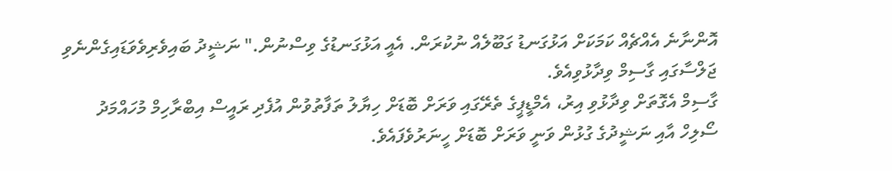އޮންނާނެ އެއްޗެއް ކަމަކަށް އަޅުގަނޑު ގަބޫލެއް ނުކުރަން. އެއީ އަޅުގަނޑުގެ ވިސްނުން." ނަޝީދު ބައިވެރިވެވަޑައިގެންނެވި ޖަލްސާގައި ގާސިމް ވިދާޅުވިއެވެ.
ގާސިމް އެގޮތަށް ވިދާޅުވި އިރު، އެމްޑީޕީގެ ތެރޭގައި ވަރަށް ބޮޑަށް ހިޔާލު ތަފާތުވުން އުފެދި ރައީސް އިބްރާހިމް މުހައްމަދު ސޯލިހް އާއި ނަޝީދުގެ ގުޅުން ވަނީ ވަރަށް ބޮޑަށް ހީނަރުވެފައެވެ.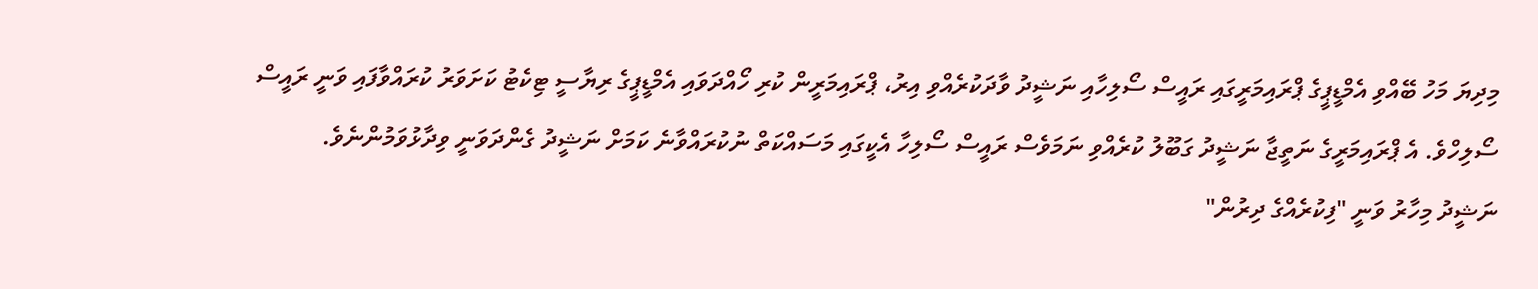މިދިޔަ މަހު ބޭއްވި އެމްޑީޕީގެ ޕްރައިމަރީގައި ރައީސް ސޯލިހާއި ނަޝީދު ވާދަކުރެއްވި އިރު، ޕްރައިމަރީން ކުރި ހޯއްދަވައި އެމްޑީޕީގެ ރިޔާސީ ޓިކެޓު ކަށަވަރު ކުރައްވާފައި ވަނީ ރައީސް ސޯލިހްވެ. އެ ޕްރައިމަރީގެ ނަތީޖާ ނަޝީދު ގަބޫލު ކުރެއްވި ނަމަވެސް ރައީސް ސޯލިހާ އެކީގައި މަސައްކަތް ނުކުރައްވާނެ ކަމަށް ނަޝީދު ގެންދަވަނީ ވިދާޅުވަމުންނެވެ.
ނަޝީދު މިހާރު ވަނީ "ފިކުރެއްގެ ދިރުން"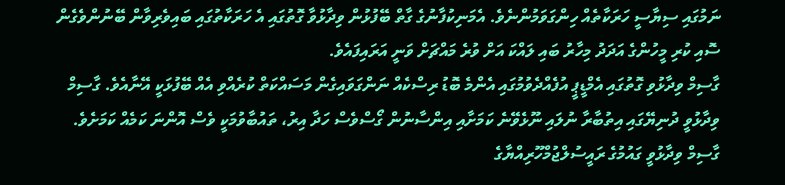ނަމުގައި ސިޔާސީ ހަރަކާތެއް ހިންގަވަމުންނެވެ. އެމަނިކުފާނުގެ ގާތް ބޭފުޅުން ވިދާޅުވާ ގޮތުގައި އެ ހަރަކާތުގައި ބައިވެރިވާން ބޭނުންވެގެން ސޮއި ކުރި މީހުންގެ އަދަދު މިހާރު ބައި ލައްކަ އަށް ވުރެ މައްޗަށް ވަނީ އަރައިފައެވެ.
ގާސިމް ވިދާޅުވި ގޮތުގައި އެމްޑީޕީ އުފެއްދެވުމުގައި އެންމެ ބޮޑު ރިސްކެއް ނަންގަވައިގެން މަސައްކަތް ކުރެއްވި އެއް ބޭފުޅަކީ އޭނާއެވެ. ގާސިމް ވިދާޅުވީ ދުނިޔޭގައި އިތުބާރާ ނުލައި ނޫޅެވޭނެ ކަމަށާއި އިންސާނުން ގޯސްވެސް ހަދާ އިރު، ތައުބާވުމަކީ ވެސް އޮންނަ ކަމެއް ކަމަށެވެ.
ގާސިމް ވިދާޅުވީ ގައުމުގެ ރައީސުލްޖުމްހޫރިއްޔާގެ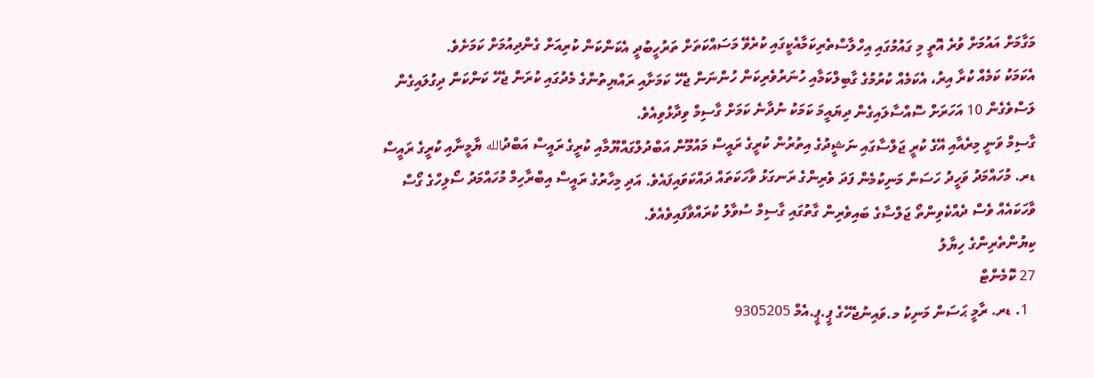މަގާމަށް އައުމަށް ވުރެ އޮތީ މި ގައުމުގައި އިހްލާސްތެރިކަމާއެކީގައި ކުރެވޭ މަސައްކަތަށް ތަރުހީބުދީ އެކަންކަން ކުރިއަށް ގެންދިއުމަށް ކަމަށެވެ.
އެކަމަކު ކަމެއް ކުރާ އިރު، އެކަމެއް ކުރުމުގެ ގާބިލްކަމާއި ހުނަރުވެރިކަން ހުންނަން ޖެހޭ ކަމަށާއި ރައްޔިތުންގެ މެދުގައި ކުރަން ޖެހޭ ކަންކަން ދިގުލައިގެން ލަސްވެގެން 10 އަހަރަށް ސޮއްސާލައިގެން ދިޔައީމަ ކަމަކު ނުދާނެ ކަމަށް ގާސިމް ވިދާޅުވިއެވެ.
ގާސިމް ވަނީ މިރެއާއި އޭގެ ކުރީ ޖަލްސާގައި ނަޝީދުގެ އިތުރުން ކުރީގެ ރައީސް މައުމޫން އަބްދުލްގައްޔޫމާއި ކުރީގެ ރައީސް އަބްދުالله ޔާމީނާއި ކުރީގެ ރައީސް ޑރ. މުހައްމަދު ވަހީދު ހަސަން މަނިކުމެން ފަދަ ވެރިންގެ ރަނގަޅު ވާހަކަތައް ދައްކަވައިފައެވެ. އަދި މިހާރުގެ ރައީސް އިބްރާހިމް މުހައްމަދު ސޯލިހްގެ ގޯސް ވާހަކައެއް ވެސް ދެއްކެވިންތޯ ޖަލްސާގެ ބައިވެރިން ގާތުގައި ގާސިމް ސުވާލު ކުރައްވާފައިވެއެވެ.
ކިޔުންތެރިންގެ ހިޔާލު
27 ކޮމެންޓް
  1. ޑރ. ރާމީ ޙަސަން މަނިކު މ.ވައިނުޖެހޭގެ ޕީ.ޕީ.އެމް 9305205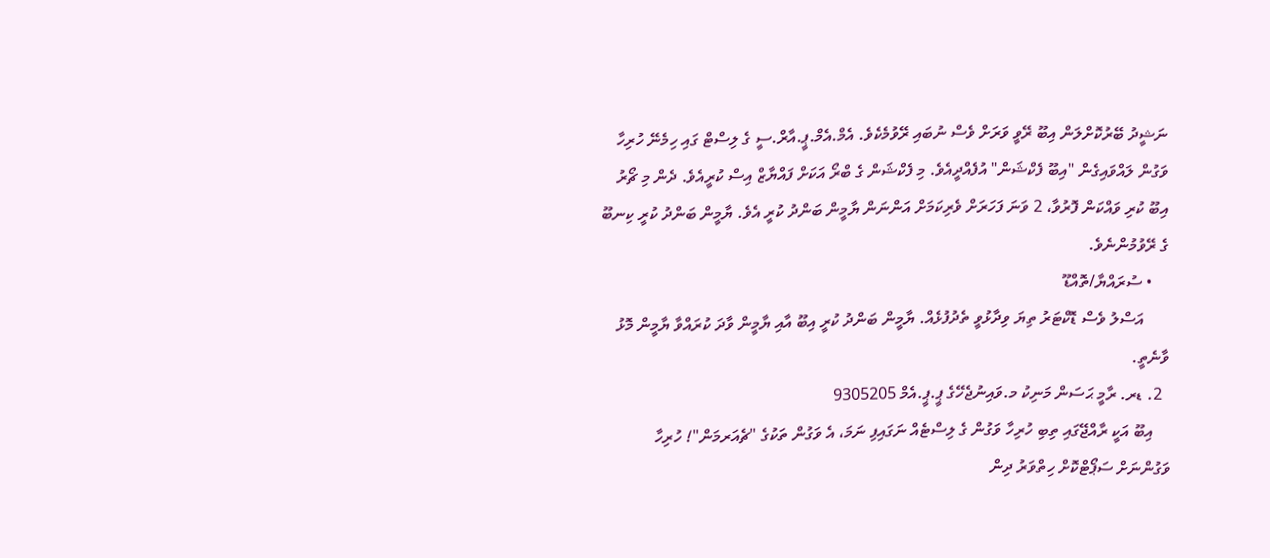ނަޝީދު ބޭރުކޮށްލަން އިބޫ ރޭވީ ވަރަށް ވެސް ނުބައި ރޭވުމެކެވެ. އެމް.އެމް.ޕީ.އާރް.ސީ ގެ ލިސްޓް ގައި ހިމެނޭ ހުރިހާ ވަގުން ލައްވައިގެން "އިބޫ ފެކްޝަން" އުފެއްދީއެވެ. މި ފެކްޝަން ގެ ބްރޯ އަކަށް ފައްޔާޒް އިސް ކުރީއެވެ. ދެން މި ޗޯރު އިބޫ ކުރި ވައްކަން ފޮރުވާ، 2 ވަނަ ފަހަރަށް ވެރިކަމަށް އަންނަން ޔާމީން ބަންދު ކުރީ އެވެ. ޔާމީން ބަންދު ކުރީ ކިނބޫ ގެ ރޭވުމުންނެވެ.
    • ސުރައްޔާ/ތޮއްޑޫ
      އަސްލު ވެސް ޑޮކްޓަރު ތިޔަ ވިދާޅުވީ ތެދުފުޅެއް. ޔާމީން ބަންދު ކުރީ އިބޫ އާއި ޔާމީން ވާދަ ކުރައްވާ ޔާމީން މޮޅު ވާނެތީ.
  2. ޑރ. ރާމީ ޙަސަން މަނިކު މ.ވައިނުޖެހޭގެ ޕީ.ޕީ.އެމް 9305205
    އިބޫ އަކީ ރާއްޖޭގައި ތިބި ހުރިހާ ވަގުން ގެ ލިސްޓެއް ނަގައިފި ނަމަ، އެ ވަގުން ތަކުގެ "ޗެއަރމަން"! ހުރިހާ ވަގުންނަށް ސަޕޯޓްކޮށް ހިތްވަރު ދިން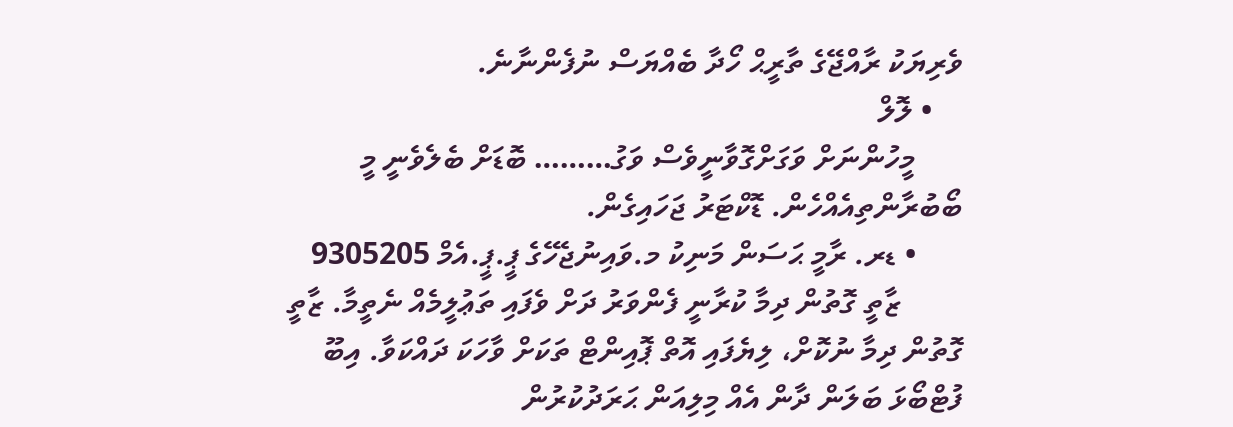ވެރިޔަކު ރާއްޖޭގެ ތާރީޙް ހޯދާ ބެއްޔަސް ނުފެންނާނެ.
    • ލޮލް
      މީހުންނަށް ވަގަށްގޮވާނީވެސް ވަގު……… ބޮޑަށް ބެލެވެނީ މީ ބޯބުރާންތިއެއްހެން. ޑޮކްޓަރު ޖަހައިގެން.
      • ޑރ. ރާމީ ޙަސަން މަނިކު މ.ވައިނުޖެހޭގެ ޕީ.ޕީ.އެމް 9305205
        ޒާތީ ގޮތުން ދިމާ ކުރާނީ ފެންވަރު ދަށް ވެފައި ތަޢުލީމެއް ނެތީމާ. ޒާތީ ގޮތުން ދިމާ ނުކޮށް، ލިޔެފައި އޮތް ޕޮއިންޓް ތަކަށް ވާހަކަ ދައްކަވާ. އިބޫ ފުޓްބޯޅަ ބަލަން ދާން އެއް މިލިއަން ޙަރަދުކުރުން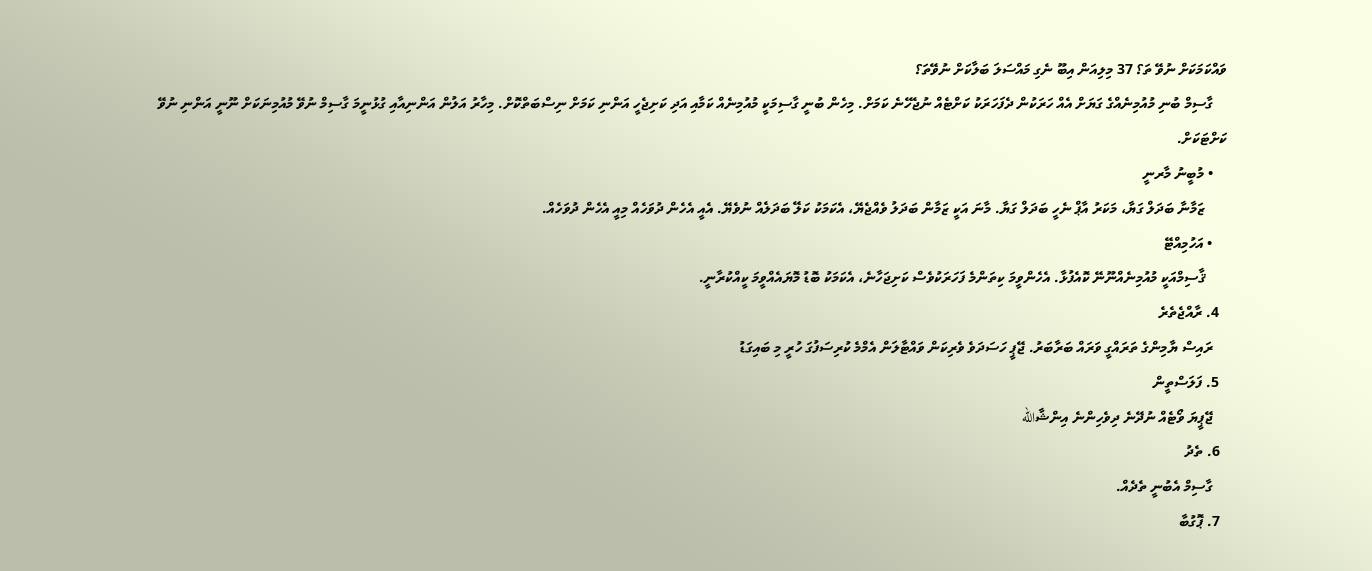ވައްކަމަކަށް ނުވޭ ތަ؟ 37 މިލިއަން އިބޫ ނެގި މައްސަލަ ބަލާކަށް ނުވޭތަ؟
    ގާސިމް ބުނި މުއުމިނެއްގެ ގަޔަށް އެއް ހަރަކުން ދެފަހަރަކު ކަށްޓެއް ނުޖެހޭނެ ކަމަށް. މިހެން ބުނީ ގާސިމަކީ މުއުމިނެއް ކަމާއި އަދި ކަށިޖެހީ އަންނި ކަމަށް ނިސްބަތްކޮށް. މިހާރު އަލުން އަންނިއާއި ގުޅުނީމަ ގާސިމް ނުވޭ މުއުމިނަކަށް ނޫނީ އަންނި ނުވޭ ކަށްޓަކަށް.
    • މުބީނު މާރނީ
      ޒަމާނާ ބަދަލް ގަޔާ، މަކަރު އާޕް ނެހީ ބަދަލް ގަޔާ. މާނަ އަކީ ޒަމާން ބަދަލު ވެއްޖެޔޭ، އެކަމަކު ކަލޭ ބަދަލެއް ނުވެޔޭ. އެއީ އެހެން ދުވަހެއް މިއީ އެހެން ދުވަހެއް.
    • އަހުމިއްޓޭ
      ޤާސިމްއަކީ މުއުމިނެއްނޫނޭ ކޮއެފުޅާ. އެހެންވީމަ ކިތަންމެ ފަހަރަކުވެސް ކަށިޖަހާނެ، އެކަމަކު ބޮޑު މޮޔައެއްވީމަ ކީއްކުރާނީ.
  4. ރާއްޖެތެރެ
    ރައިސް ޔާމިންގެ ތަރައްގީ ވަރައް ބަރާބަރު. ޖޭޕީ ހަސަދަވެ ވެރިކަން ވައްޓާލަން އެމްމެ ކުރިސަފުގަ ހުރީ މި ބައިގަޑު
  5. ފަލަސްތީން
    ޖޭޕީޔަ ވޯޓެއް ނުދޭނެ ދިވެހިންނެ އިންޝާالله
  6. ތެދު
    ގާސިމް އެބުނީ ތެދެއް.
  7. ޕޮގުބާ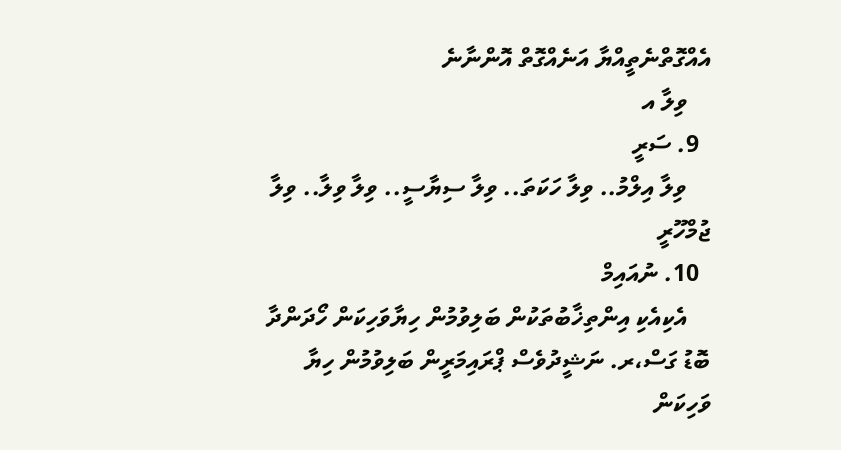އެއްގޮތްނެތީއްޔާ އަނެއްގޮތް އޮންނާނެ
    ވިލާ އ
  9. ސަރީ
    ވިލާ އިލްމު.. ވިލާ ހަކަތަ.. ވިލާ ސިޔާސީ.. ވިލާ ވިލާ.. ވިލާ ޖުމްހޫރީ
  10. ނުއައިމް
    އެކިއެކި އިންތިޚާބުތަކުން ބަލިވުމުން ހިޔާވަހިކަން ހޯދަންދާ ބޮޑު ގަސް،ރ. ނަޝީދުވެސް ޕްރައިމަރީން ބަލިވުމުން ހިޔާ ވަހިކަން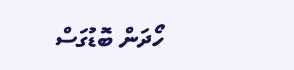ހޯދަން ބޮޑުގަސް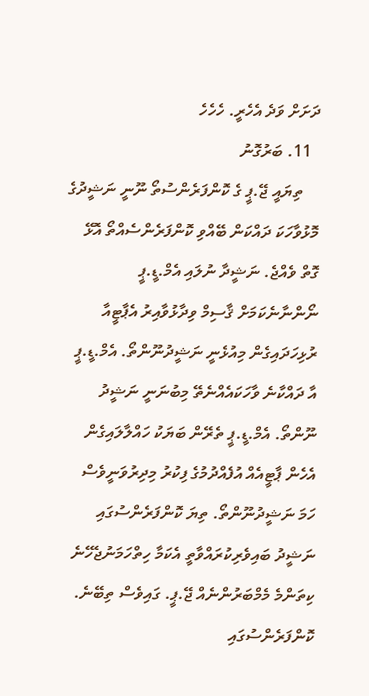ދަށަށް ވަދެ އެހެރީ. ހެހެހެ
  11. ބަރުގޮނު
    ތިޔައީ ޖޭ.ޕީ ގެ ކޮންފަރެންސުތޯ ނޫނީ ނަޝީދުގެ މޮޅުވާހަކަ ދައްކަން ބޭއްވި ކޮންފަރެންސެއްތޯ އޮޅޭ ގޮތް ވެއްޖެ. ނަޝީދާ ނުލައި އެމް.ޑީ.ޕީ ނޯންނާނެކަމަށް ޤާސިމް ވިދާޅުވާއިރު އެޕާޓީއާ ރުޅިހަދައިގެން މިއުޅެނީ ނަޝީދުނޫންތޯ. އެމް.ޑީ.ޕީ އާ ދައްކާނެ ވާހަކައެއްނެތޭ މިބުނަނީ ނަޝީދު ނޫންތޯ. އެމް.ޑީ.ޕީ ތެރޭން ބަޔަކު ހައްލާލައިގެން އެހެން ޕާޓީއެއް އުފެއްދުމުގެ ފިކުރު މިދިރުވަނީވެސް ހަމަ ނަޝީދުނޫންތޯ. ތިޔަ ކޮންފަރެންސުގައި ނަޝީދު ބައިވެރިކުރައްވާތީ އެކަމާ ހިތްހަމަނުޖެހޭނެ ކިތަންމެ މެމްބަރުންނެއް ޖޭ.ޕީ. ގައިވެސް ތިބޭނެ. ކޮންފަރެންސުގައި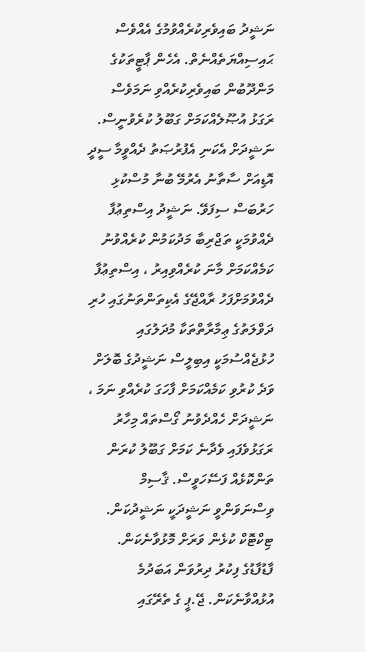ނަޝީދު ބައިވެރިކުރެއްވުމުގެ އެއްވެސް ޙައިސިއްޔަތެއްނެތް. އެހެން ޕާޓީތަކުގެ މަންދޫބުން ބައިވެރިކުރެއްވި ނަމަވެސް ރަގަޅު އުޞޫލެއްކަމަށް ގަބޫލު ކުރެވުނީސް. ނަޝީދަށް އެކަނި އެފުރުޞަތު ދެއްވީމާ ސީދީ އޮޑިއަށް ސާތާނު އެރުމޭ ބުނާ މުސްކުޅި ހަރުބަސް ސިފަވޭ. ނަޝީދު އިސްތިޢުފާ ދެއްވުމަކީ ތަޖްރިބާ މަދުކަމުން ކުރެއްވުނު ކަމެއްކަމަށް މާނަ ކުރެއްވިއިރު ، އިސްތިޢުފާ ދެއްވުމަށްފަހު ރާއްޖޭގެ އެކިތަންތަނުގައި ހުރި ދަވްލަތުގެ ޢިމާރާތްތަކާ މުދަލުގައި ހުޅުޖެއްސުމަކީ އިބިލީސް ނަޝީދުގެ ބޮލަށް ވަދެ ކުރުވި ކަމެއްކަމަށް ފާހަގަ ކުރެއްވި ނަމަ ، ނަޝީދަށް ހެއްދެވުނު ގޯސްތައް މިހާރު ރަގަޅުވެފައި ވެދާނެ ކަމަށް ގަބޫލު ކުރަން ތަންކޮޅެއް ފަސޭހަވީސް. ޤާސިމް ވިސްނަވަންވީ ނަޝީދަކީ ނަޝީދުކަން. ޓިކްޓޮކް ކުޅެން ވަރަށް މޮޅުވާނެކަން. ފާޑުފާޑުގެ ފިކުރު ދިރުވަން އަބަދުމެ އުޅުއްވާނެކަން. ޖޭ.ޕީ ގެ ތެރޭގައި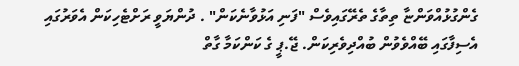ގެންގުޅުއްވަންޏާ ތިތާގެ ތެރޭގައިވެސް "ފަނި އަޅުވާނެކަން" . ދުންޔަވީ ރަށްޓެހިކަން އެވަރުގައި އެސިފާގައި ބޭއްވެވުން ބުއްދިވެރިކަން. ޖޭ.ޕީ ގެ ކަންކަމާ ގާތް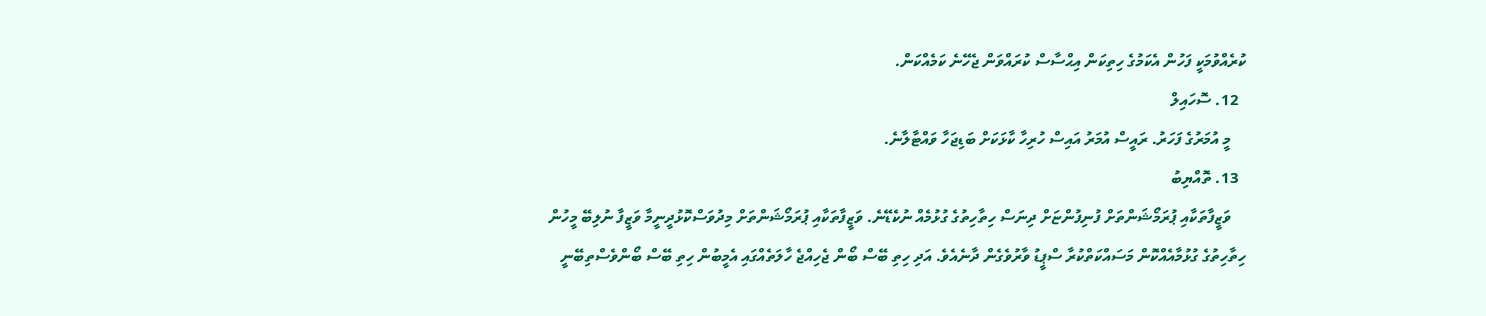ކުރެއްވުމަކީ ފަހުން އެކަމުގެ ހިތިކަން އިޙްސާސް ކުރައްވަން ޖެހޭނެ ކަމެއްކަން.
  12. ސޮހައިލް
    މީ އުމަރުގެ ފަހަރު. ރައީސް އުމަރު އައިސް ހުރިހާ ކާޅަކަށް ބަޑިޖަހާ ވައްޓާލާނެ.
  13. ތޮއްޔިބު
    ވަޒީފާތަކާއި ޕުރަމޯޝަންތަށް ފުނިފުންޏަށް ދިނަސް ހިތާހިތުގެ ގުޅުމެއް ނުކެޑޭނެ. ވަޒީފާތަކާއި ޕުރަމޯޝަންތަށް މިދުވަސްކޮޅުދީނީމާ ވަޒީފާ ނުލިބޭ މީހުން ހިތާހިތުގެ ގުޅުމާއެއްކޮން މަސައްކަތްކުރާ ސްޕީޑު ވާރުވެގެން ދާނެއެވެ. އަދި ހިތި ބޭސް ބޯން ޖެހިއްޖެ ހާލަތެއްގައި އެމީބުން ހިތި ބޭސް ބޯންވެސްތިބޭނީ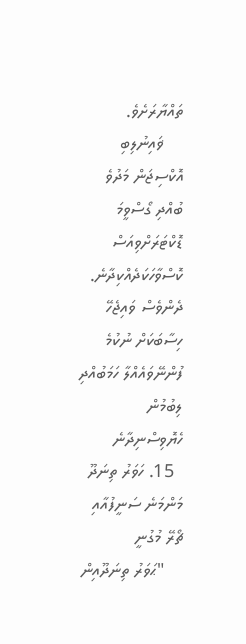ތައްޔާރަށެވެ.
    ޥައިނުލިބި އޮކްސިޖަން މަދުވެ ބުއްދި ގޯސްވީމަ ޑޮކްޓަރަށްވިއަސް ކޮސްވާހަކަދެއްކިދާނެ. ދެންވެސް ވައިޖެހޭ ހިސާބަކަށް ނުކުމެ ފުންނޭވައެއްލާ ހަމަބުއްދި ލިބުމުން ހެޔޮވިސްނިދާނެ
  15. ހަވަރު ތިނަދޫ މަންމަނެ ސަނީފުއާއި ޗޯރޭ މުގުނީ
    "ޙަވަރު ތިނަދޫއިން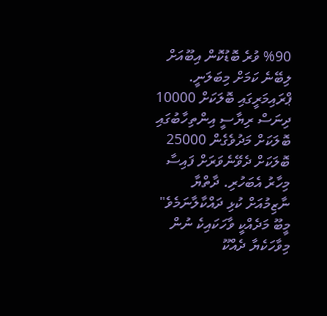%90 ވުރެ ބޮޑުކޮން އިބޫއަށް ލިބޭނެ ކަމަށް މިބަލަނީ. ޕްރައިމަރީގައި ބޮލަކަށް 10000 ދިނަސް ރިޔާސީ އިންތިހާބުގައި ބޮލަކަށް މަދުވެގެން 25000 ބޮލަކަށް ދެވޭނެވަރަށް ފައިސާ މިހާރު އެބަހުރި. ދާތްޔާ ނާޒިމުއަށް ކުޅި ދައްކާލާނަމެވެ" މީބޫ މަދެއްކީ ވާހަކައިކެ ނުން މިވާހަކެޔާ ދެއްކޫ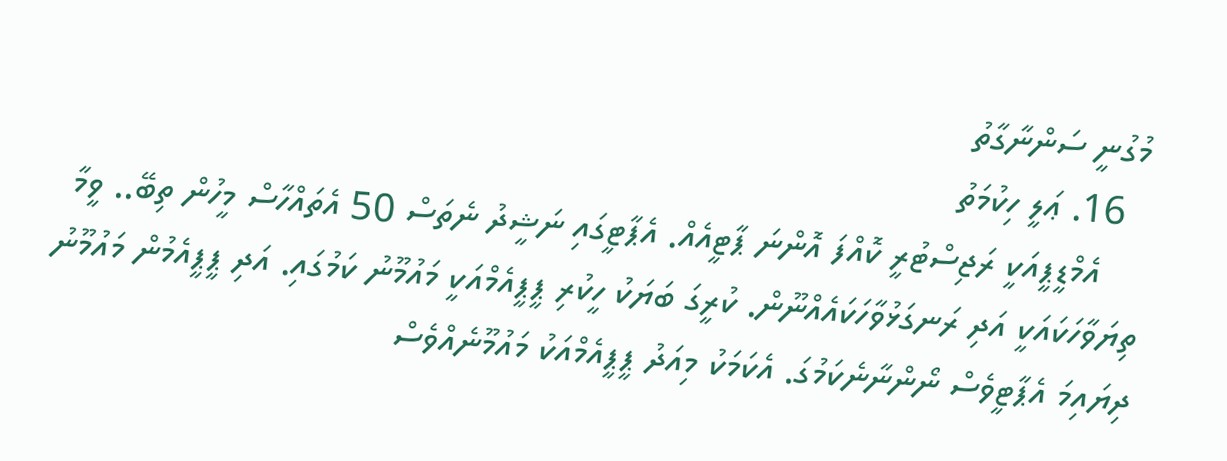މުގުނީ ސަންނާގާތު
  16. ޢަލީ ހިކުމަތު
    އެމްޑީޕީއަކީ ރަޖިސްޓުރީ ކޮއްފަ އޮންނަ ޕާޓީއެއް. އެޕާޓީގައި ނަޝީދު ނެތަސް 50 އެތައްހާސް މީހުން ތިބޭ.. ވީމާ ތިޔަވާހަކައަކީ އަދި ރަނގަޅުވާހަކައެއްނޫން. ކުރީގަ ބަޔަކު ހީކުރި ޕީޕީއެމްއަކީ މައުމޫނު ކަމުގައި. އަދި ޕީޕީއެމުން މައުމޫނު ދިޔައިމަ އެޕާޓީވެސް ނޯންނާނެކަމުގަ. އެކަމަކު މިއަދު ޕީޕީއެމްއަކު މައުމޫނެއްވެސް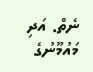ނެތް. އަދި މައުމޫނުގެ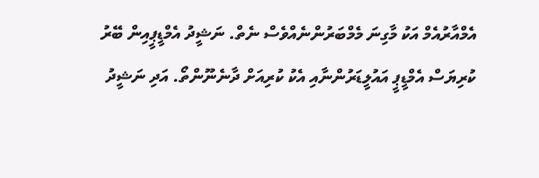އެމްއާރުއެމް އަކު މާގިނަ މެމްބަރުންނެއްވެސް ނެތް. ނަޝީދު އެމްޑީޕީއިން ބޭރު ކުރިޔަސް އެމްޑީޕީ އައުލީޑަރުންނާއި އެކު ކުރިއަށް ދާނެނޫންތޯ. އަދި ނަޝީދު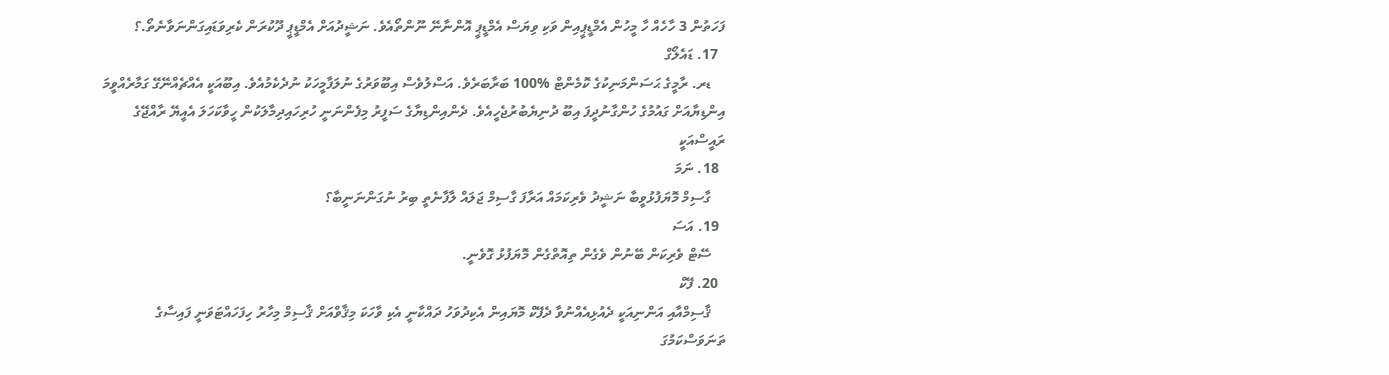ފަހަތުން 3 ހާހެއް ހާ މީހުން އެމްޑީޕީއިން ވަކި ވިޔަސް އެމްޑީޕީ އޮންނާނޭ ނޫންތޯއެވެ. ނަޝީދުއަށް އެމްޑީޕީ ދޫކުރަން ކެރިވަޑައިގަންނަވާނެތޯ.؟
  17. ޑައެލޯގް
    ޑރ. ރާމީގެ ޙަސަންމަނިކުގެ ކޮމެންޓް %100 ބަރާބަރެވެ. އަސްލުވެސް އިބޫވަރުގެ ނުލަފާމީހަކު ނުދެކެމުއެވެ. އިބޫއަކީ އެއްޗެއްނޭގޭ ގަމާރެއްވީމަ އިންޑިޔާއަށް ގައުމުގެ ހުންގާނުދީފަ އިބޫ ދުނިޔެބުރުޖެހީއެވެ. ދެންއިންޑިޔާގެ ސަފީރު މިފެންނަނީ ހުރިހައިދިމާލަކުން ހީވާކަހަލަ އެއީޔޭ ރާއްޖޭގެ ރައީސްއަކީ
  18. ނަމަ
    ގާސިމް މޮޔަފުޅުވީބާ ނަޝީދު ވެރިކަމައް އަރާފަ ގާސިމް ޖަލައް ލާފާނެތީ ބިރު ނުގަންނަނީބާ؟
  19. އަސަ
    ސޭޓް ވެރިކަން ބޭނުން ވެގެން ތިއޮތްގެން މޮޔަފުޅު ގޮވެނީ.
  20. ފޭކް
    ޤާސިމްއާއި އަންނިއަކީ ދެއުޅިއެއްނުވާ ދެފޭކް މޮޔައިން އެކިދުވަހު ދައްކާނީ އެކި ވާހަކަ މިޤާވްއަށް ޤާސިމް މިހާރު ހިފަހައްޓަވަނީ ފައިސާގެ ތަނަވަސްކަމުގަ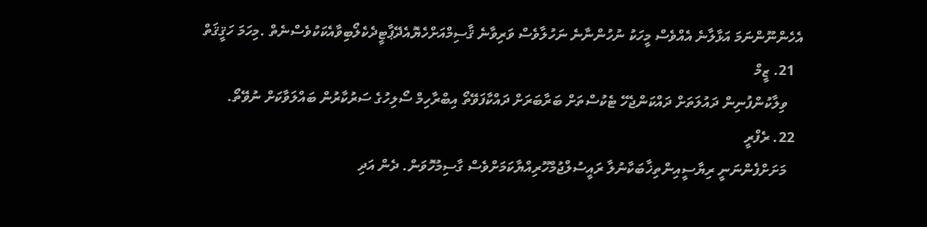އެހެންނޫންނަމަ އަޅާލާނެ އެއްވެސް މީހަކު ނުހުންނާނެ ނަހުލާވެސް ވަރިވާނެ ޤާސިމްއަށްހެޔޮއެދޭޕާޓީދެކެލޯބިވާއެކަކުވެސްނެތް .މިހަމަ ހަޤީޤަތް
  21. ޒީމް
    ވިލާކުންފުނިން ދައުލަތަށް ދައްކަންޖެހޭ ޓެކުސްތަށް ބަރާބަރަށް ދައްކާފަވޭތޯ އިބްރާހިމް ސޯލިހުގެ ސަރުކާރުން ބައްލަވާކަށް ނުވޭތޯ.
  22. ރެފްރީ
    މަށަށްފެންނަނީ ރިޔާސީއިންތިޚާބަކާނުލާ ރައީސުލްޖުމްހޫރިއްޔާކަމަށްވެސް ގާސިމުހޮވަން. ދެން އަދި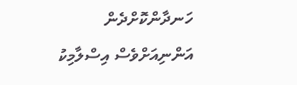ހަނދާންކޮށްދެން އަންނިއަށްވެސް އިސްލާމިކު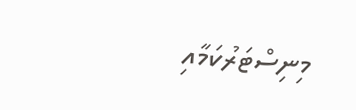މިނިސްޓަރުކަމާއި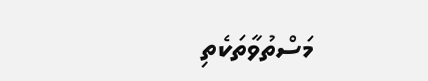މަސްތުވާތަކެތި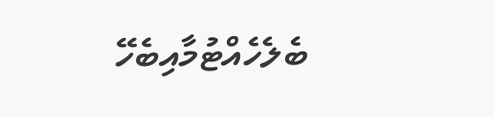ބެލެހެއްޓުމާއިބެހޭ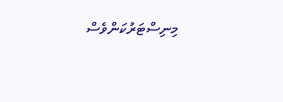މިނިސްޓަރުކަންވެސް